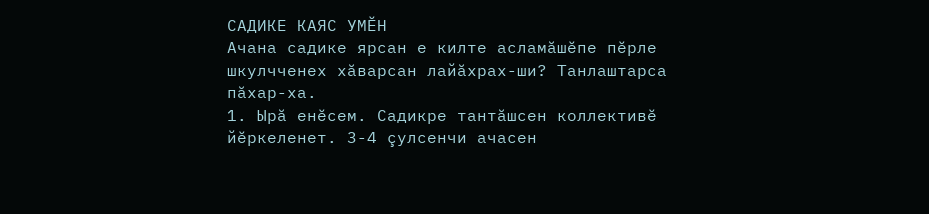САДИКЕ КАЯС УМĔН
Ачана садике ярсан е килте асламăшĕпе пĕрле шкулчченех хăварсан лайăхрах-ши? Танлаштарса пăхар-ха.
1. Ырă енĕсем. Садикре тантăшсен коллективĕ йĕркеленет. 3-4 çулсенчи ачасен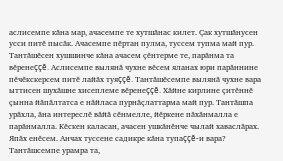аслисемпе кăна мар, ачасемпе те хутшăнас килет. Çак хутшăнусен усси питĕ пысăк. Ачасемпе пĕртан пулма, туссем тупма май пур. Тантăшĕсен хушшинче кăна ачасем çĕнтерме те, парăнма та вĕренеççĕ. Аслисемпе вылянă чухне вĕсем яланах юри парăннине пĕчĕкскерсем питĕ лайăх туяççĕ. Тантăшĕсемпе вылянă чухне вара ыттисен шухăшне хисеплеме вĕренеççĕ. Хăйне кирлине çитĕннĕ çынна йăпăлтатса е нăйласа пурнăçлаттарма май пур. Тантăшпа урăхла, ăна интереслĕ вăйă сĕнмелле, йĕркене пăхăнмалла е парăнмалла. Кĕскен каласан, ачасен ушкăнĕнче чылай хаваслăрах.
Япăх енĕсем. Анчах туссене садикре кăна тупаççĕ-и вара? Тантăшсемпе урамра та,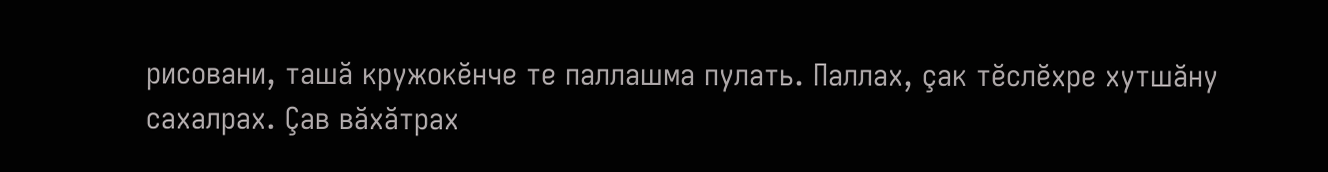рисовани, ташă кружокĕнче те паллашма пулать. Паллах, çак тĕслĕхре хутшăну сахалрах. Çав вăхăтрах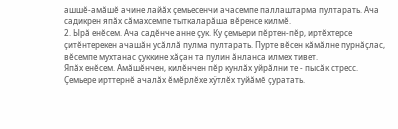ашшĕ-амăшĕ ачине лайăх çемьесенчи ачасемпе паллаштарма пултарать. Ача садикрен япăх сăмахсемпе тыткаларăша вĕренсе килмĕ.
2. Ырă енĕсем. Ача садĕнче анне çук. Ку çемьери пĕртен-пĕр, иртĕхтерсе çитĕнтерекен ачашăн усăллă пулма пултарать. Пурте вĕсен кăмăлне пурнăçлас, вĕсемпе мухтанас çуккине хăçан та пулин ăнланса илмех тивет.
Япăх енĕсем. Амăшĕнчен, килĕнчен пĕр кунлăх уйрăлни те - пысăк стресс. Çемьере ирттернĕ ачалăх ĕмĕрлĕхе хÿтлĕх туйăмĕ çуратать.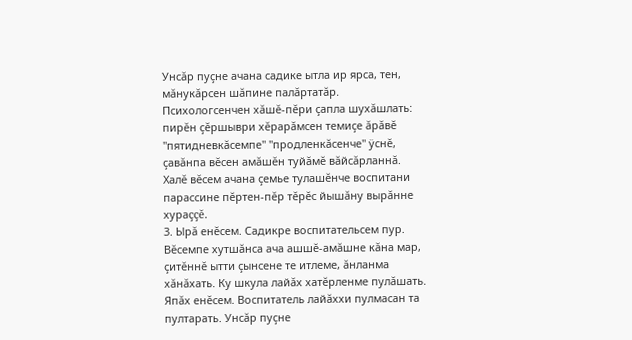Унсăр пуçне ачана садике ытла ир ярса, тен, мăнукăрсен шăпине палăртатăр. Психологсенчен хăшĕ-пĕри çапла шухăшлать: пирĕн çĕршыври хĕрарăмсен темиçе ăрăвĕ "пятидневкăсемпе" "продленкăсенче" ÿснĕ, çавăнпа вĕсен амăшĕн туйăмĕ вăйсăрланнă. Халĕ вĕсем ачана çемье тулашĕнче воспитани парассине пĕртен-пĕр тĕрĕс йышăну вырăнне хураççĕ.
3. Ырă енĕсем. Садикре воспитательсем пур. Вĕсемпе хутшăнса ача ашшĕ-амăшне кăна мар, çитĕннĕ ытти çынсене те итлеме, ăнланма хăнăхать. Ку шкула лайăх хатĕрленме пулăшать.
Япăх енĕсем. Воспитатель лайăххи пулмасан та пултарать. Унсăр пуçне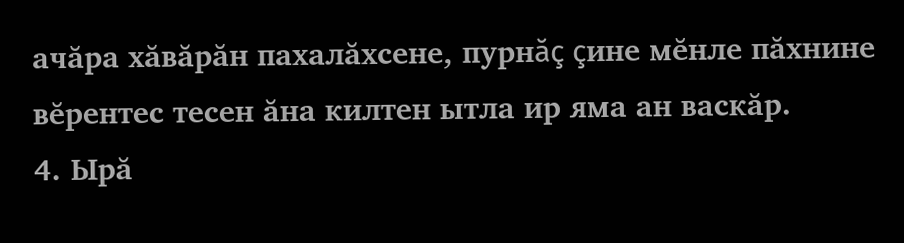ачăра хăвăрăн пахалăхсене, пурнăç çине мĕнле пăхнине вĕрентес тесен ăна килтен ытла ир яма ан васкăр.
4. Ырă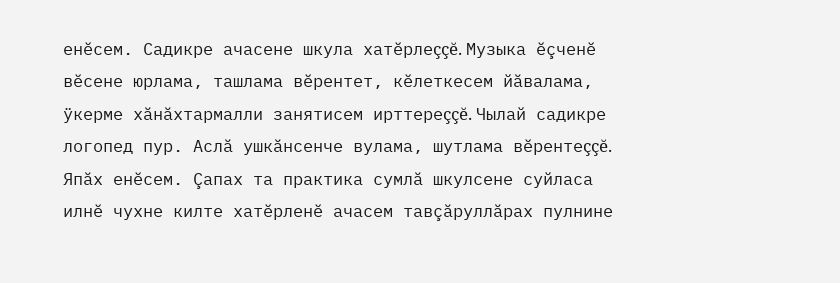енĕсем. Садикре ачасене шкула хатĕрлеççĕ. Музыка ĕçченĕ вĕсене юрлама, ташлама вĕрентет, кĕлеткесем йăвалама, ÿкерме хăнăхтармалли занятисем ирттереççĕ. Чылай садикре логопед пур. Аслă ушкăнсенче вулама, шутлама вĕрентеççĕ.
Япăх енĕсем. Çапах та практика сумлă шкулсене суйласа илнĕ чухне килте хатĕрленĕ ачасем тавçăруллăрах пулнине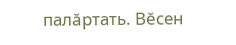палăртать. Вĕсен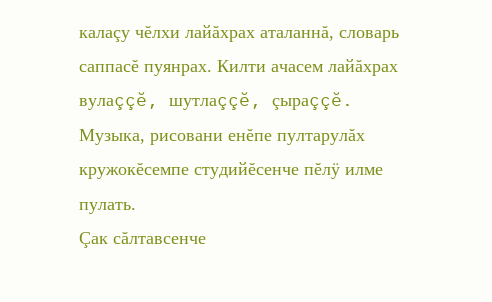калаçу чĕлхи лайăхрах аталаннă, словарь саппасĕ пуянрах. Килти ачасем лайăхрах вулаççĕ, шутлаççĕ, çыраççĕ. Музыка, рисовани енĕпе пултарулăх кружокĕсемпе студийĕсенче пĕлÿ илме пулать.
Çак сăлтавсенче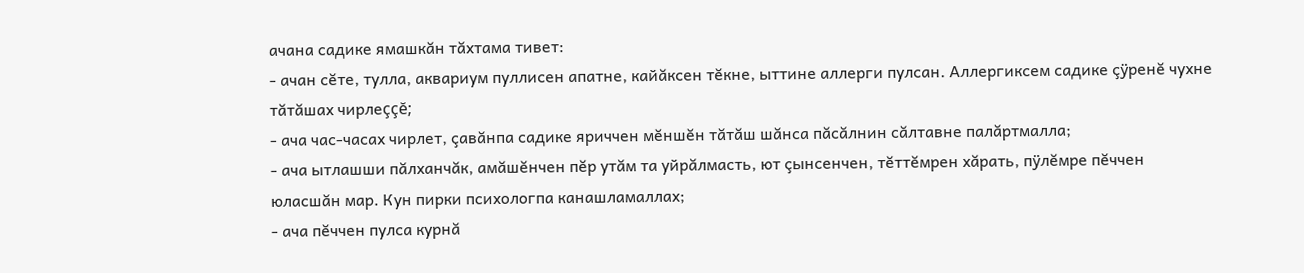ачана садике ямашкăн тăхтама тивет:
- ачан сĕте, тулла, аквариум пуллисен апатне, кайăксен тĕкне, ыттине аллерги пулсан. Аллергиксем садике çÿренĕ чухне тăтăшах чирлеççĕ;
- ача час-часах чирлет, çавăнпа садике яриччен мĕншĕн тăтăш шăнса пăсăлнин сăлтавне палăртмалла;
- ача ытлашши пăлханчăк, амăшĕнчен пĕр утăм та уйрăлмасть, ют çынсенчен, тĕттĕмрен хăрать, пÿлĕмре пĕччен юласшăн мар. Кун пирки психологпа канашламаллах;
- ача пĕччен пулса курнă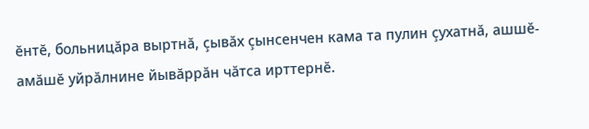ĕнтĕ, больницăра выртнă, çывăх çынсенчен кама та пулин çухатнă, ашшĕ-амăшĕ уйрăлнине йывăррăн чăтса ирттернĕ.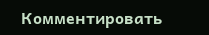Комментировать